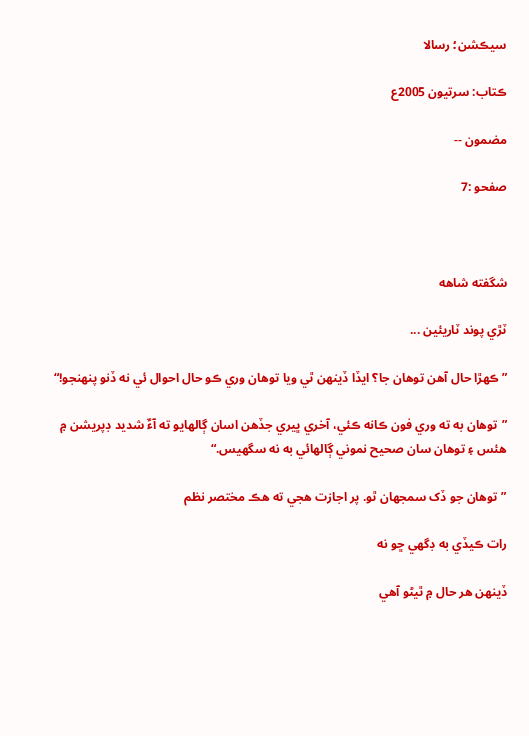سيڪشن؛ رسالا

ڪتاب: سرتيون 2005ع

مضمون --

صفحو :7



شگفته شاهه

ٽڙي پوند ٽاريئين ...

”ڪھڙا حال آھن توھان جا؟ ايڏا ڏينھن ٿي ويا توھان وري ڪو حال احوال ئي نه ڏنو پنھنجو!“

”توھان به ته وري فون ڪانه ڪئي، آخري ڀيري جڏھن اسان ڳالھايو ته آءٌ شديد ڊپريشن ۾ ھئس ۽ توھان سان صحيح نموني ڳالھائي به نه سگھيس.“

”توھان جو ڏک سمجھان ٿو. پر اجازت ھجي ته ھڪ مختصر نظم

رات ڪيڏي به ڊگھي ڇو نه

ڏينھن ھر حال ۾ ٿيڻو آھي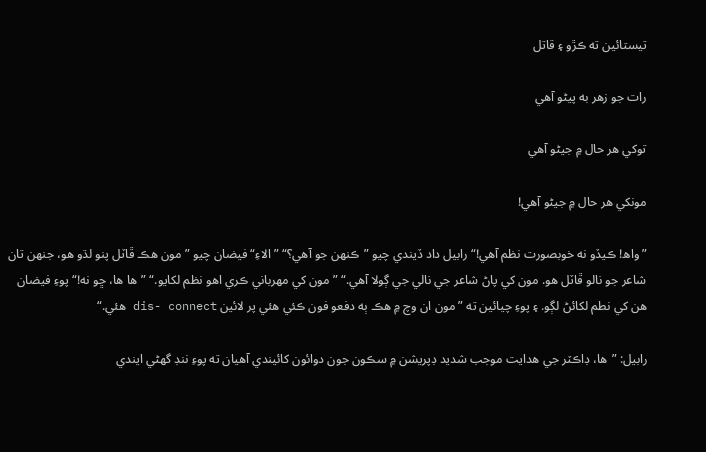تيستائين ته ڪڙو ۽ قاتل

رات جو زھر به پيڻو آھي

توکي ھر حال ۾ جيڻو آھي

مونکي ھر حال ۾ جيڻو آھي!

”واھ! ڪيڏو نه خوبصورت نظم آھي!“ رابيل داد ڏيندي چيو ”ڪنھن جو آھي؟“ ”الاءِ“ فيضان چيو ”مون ھڪ ڦاٽل پنو لڌو ھو، جنھن تان شاعر جو نالو ڦاٽل ھو. مون کي پاڻ شاعر جي نالي جي ڳولا آھي.“ ”مون کي مھرباني ڪري اھو نظم لکايو.“ ”ھا ھا، ڇو نه!“ پوءِ فيضان ھن کي نطم لکائڻ لڳو. ۽ پوءِ چيائين ته ”مون ان وچ ۾ ھڪ ٻه دفعو فون ڪئي ھئي پر لائين dis- connect ھئي.“

رابيل: ”ھا، ڊاڪٽر جي ھدايت موجب شديد ڊپريشن ۾ سڪون جون دوائون کائيندي آھيان ته پوءِ ننڊ گھڻي ايندي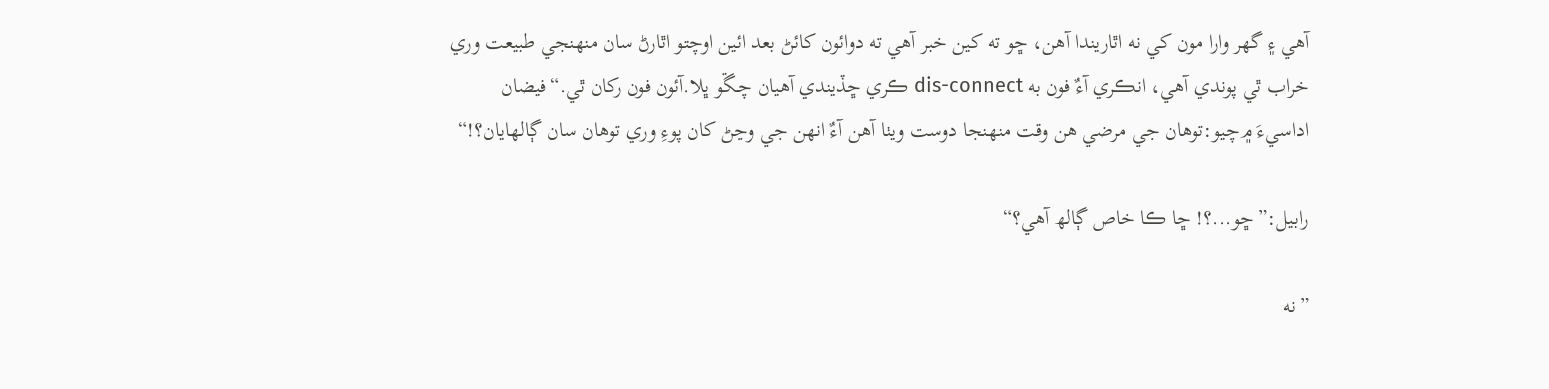آھي ۽ گھر وارا مون کي نه اٿاريندا آھن، ڇو ته کين خبر آھي ته دوائون کائڻ بعد ائين اوچتو اٿارڻ سان منھنجي طبيعت وري خراب ٿي پوندي آھي، انڪري آءٌ فون به dis-connect ڪري ڇڏيندي آهيان چـڱو ڀلا.آئون فون رکان ٿي.“فيضان اداسيءَ ۾چيو:توهان جي مرضي هن وقت منهنجا دوست ويٺا آهن آءٌ انھن جي وڃڻ کان پوءِ وري توھان سان ڳالھايان؟!“

رابيل:”ڇو...؟! ڇا ڪا خاص ڳالھ آھي؟“

”نه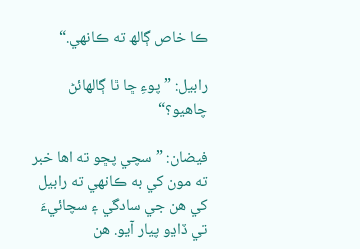ڪا خاص ڳالھ ته ڪانھي.“

رابيل: ”پوءِ ڇا ٿا ڳالھائڻ چاھيو؟“

فيضان: ”سچي پڇو ته اھا خبر ته مون کي به ڪانھي ته رابيل کي ھن جي سادگي ۽ سچائيءَ تي ڏاڍو پيار آيو. ھن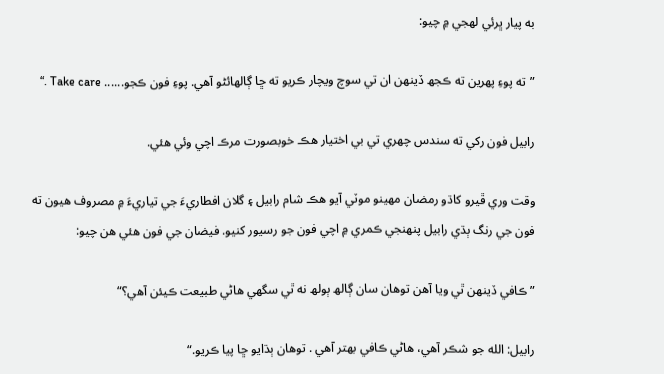به پيار ڀرئي لھجي ۾ چيو:

”ته پوءِ پھرين ته ڪجھ ڏينھن ان تي سوچ ويچار ڪريو ته ڇا ڳالھائڻو آھي. پوءِ فون ڪجو...... Take care .“

رابيل فون رکي ته سندس چھري تي بي اختيار ھڪ خوبصورت مرڪ اچي وئي ھئي.

وقت وري ڦيرو کاڌو رمضان مھينو موٽي آيو ھڪ شام رابيل ۽ گلان افطاريءَ جي تياريءَ ۾ مصروف ھيون ته فون جي رنگ ٻڌي رابيل پنھنجي ڪمري ۾ اچي فون جو رسيور کنيو. فيضان جي فون ھئي هن چيو:

”ڪافي ڏينھن ٿي ويا آھن توھان سان ڳالھ ٻولھ نه ٿي سگھي ھاڻي طبيعت ڪيئن آھي؟“

رابيل: الله جو شڪر آھي، ھاڻي ڪافي بھتر آھي . توهان ٻڌايو ڇا پيا ڪريو.“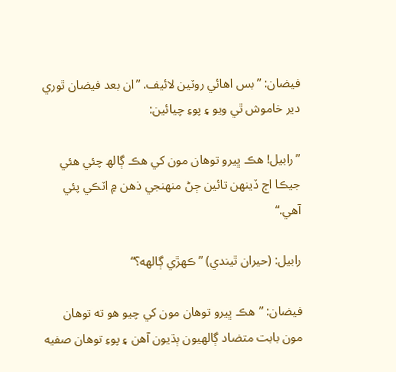فيضان: ”بس اھائي روٽين لائيف. ”ان بعد فيضان ٿوري دير خاموش ٿي ويو ۽ پوءِ چيائين:

”رابيل! ھڪ ڀيرو توھان مون کي ھڪ ڳالھ چئي ھئي جيڪا اڄ ڏينھن تائين ڄڻ منھنجي ذھن ۾ اٽڪي پئي آھي.“

رابيل: (حيران ٿيندي) ”ڪھڙي ڳالھه؟“

فيضان: ”ھڪ ڀيرو توھان مون کي چيو ھو ته توھان مون بابت متضاد ڳالھيون ٻڌيون آھن ۽ پوءِ توھان صفيه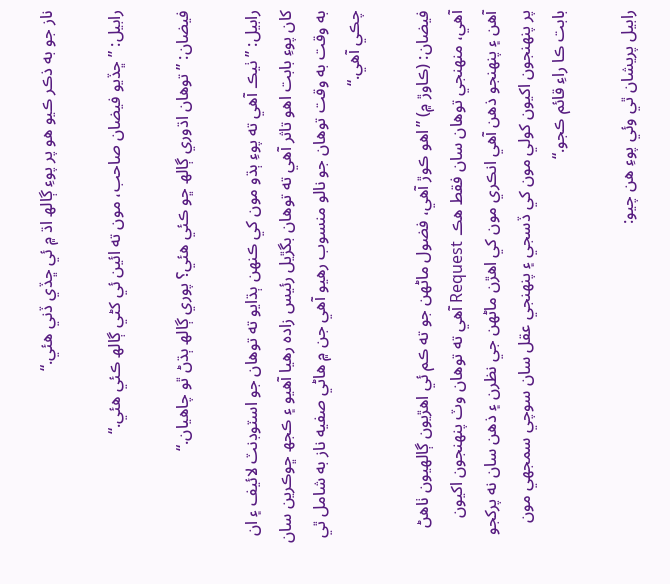ناز جو به ذڪر ڪيو ھو پر پوءِ ڳالھ اڌ ۾ ئي ڇڏي ڏني ھئي.“

رابيل: ”ڇڏيو فيضان صاحب، مون ته ائين ئي کڻي ڳالھ ڪئي ھئي.“

فيضان: ”توھان اڌوري ڳالھ ڇو ڪئي ھئي؟ پوري ڳالھ ٻڌڻ ٿو چاھيان.“

رابيل: ”ٺيڪ آھي ته پوءِ ٻڌو مون کي ڪنھن ٻڌايو ته توھان جو اسٽوڊنٽ لائيف ۽ ان کان پوءِ بابت اھو تاثر آھي ته توھان بگڙيل رئيس زاده رھيا آھيو ۽ ڪجھ ڇوڪرين سان به وقت به وقت توهان جو نالو منسوب رھيو آھي جن ۾ ھاڻي صفيه ناز به شامل ٿي چڪي آھي.“

فيضان: (ڪاوڙ ۾) ”اھو ڪوڙ آھي، فضول ماڻھن جو ته ڪم ئي اھڙيون ڳالھيون ٺاھڻ آھي، منھنجي توھان سان فقط ھڪ Request آھي ته توھان وٽ پنھنجون اکيون آھن ۽ پنھنجو ذھن آھي انڪري مون کي اھڙن ماڻھن جي نظرن ۽ ذھن سان نه پرکجو پر پنھنجون اکيون کولي مون کي ڏسجي ۽ پنھنجي عقل سان سوچي سمجھي مون بابت ڪا راءِ قائم ڪجو.“

رابيل پريشان ٿي وئي پوءِ ھن چيو: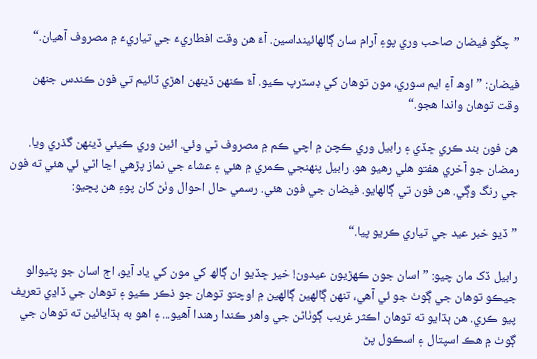”چڱو فيضان صاحب وري پوءِ آرام سان ڳالھائينداسين. آءٌ ھن وقت افطاريءَ جي تياريءَ ۾ مصروف آھيان.“

فيضان: ”اوھ آءِ ايم سوري، مون توھان کي ڊسٽرپ ڪيو. آءٌ ڪنھن ڏينھن اھڙي ٽائيم تي فون ڪندس جنھن وقت توھان واندا ھجو.“

ھن فون بند ڪري ڇڏي ۽ رابيل وري ڪچن ۾ اچي ڪم ۾ مصروف ٿي وئي. ائين وري ڪيئي ڏينھن گذري ويا. رمضان جو آخري ھفتو ھلي رھيو هو. رابيل پنھنجي ڪمري ۾ ھئي ۽ عشاء جي نماز پڙھي اڃا اٿي ئي ھئي ته فون جي رنگ وڳي. ھن فون تي ڳالھايو. فيضان جي فون ھئي. رسمي حال احوال وٺڻ کان پوءِ ھن پڇيو:

”ڏيو خبر عيد جي تياري ڪريو پيا.“

رابيل ڏک مان چيو: ”اسان جون ڪھڙيون عيدون! خير ڇڏيو ان ڳالھ کي مون کي ياد آيو، اڄ اسان جو پٽيوالو جيڪو توھان جي ڳوٺ جو ئي آھي، تنھن ڳالھين ڳالھين ۾ اوچتو توھان جو ذڪر ڪيو ۽ توھان جي ڏاڍي تعريف پيو ڪري. ھن ٻڌايو ته توھان اڪثر غريب ڳوٺاڻن جي واھر ڪندا رھندا آھيو... ۽ اھو به ٻڌايائين ته توھان جي ڳوٺ ۾ ھڪ اسپتال ۽ اسڪول پڻ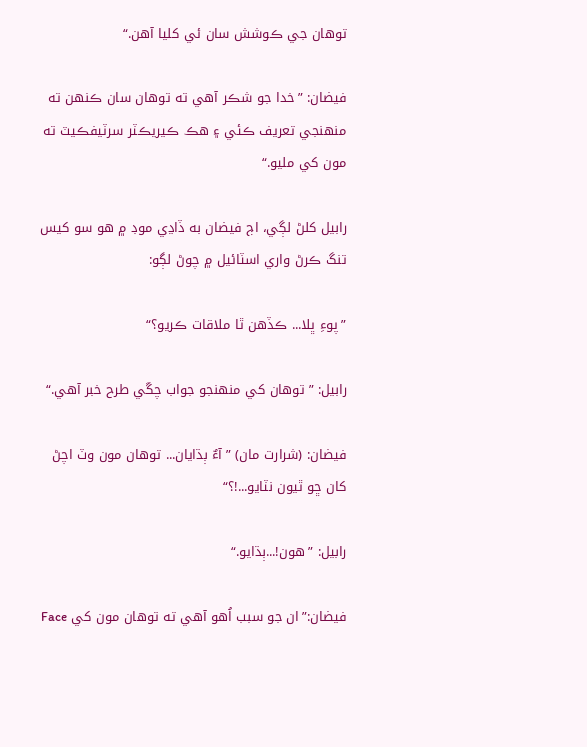توھان جي ڪوشش سان ئي کليا آھن.“

فيضان: ”خدا جو شڪر آھي ته توھان سان ڪنھن ته منھنجي تعريف ڪئي ۽ ھڪ ڪيريڪٽر سرٽيفڪيٽ ته مون کي مليو.“

رابيل کلڻ لڳي، اڄ فيضان به ڏاڍي موڊ ۾ ھو سو کيس تنگ ڪرڻ واري اسٽائيل ۾ چوڻ لڳو:

”پوءِ ڀلا... ڪڏھن ٿا ملاقات ڪريو؟“

رابيل: ”توھان کي منھنجو جواب چڱي طرح خبر آھي.“

فيضان: (شرارت مان) ”آءٌ ٻڌايان... توھان مون وٽ اچڻ کان ڇو ٿيون نٽايو...!؟“

رابيل: ”ھون!...ٻڌايو.“

فيضان:”ان جو سبب اُھو آھي ته توھان مون کي Face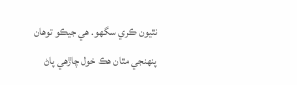نٿيون ڪري سگھو. ھي جيڪو توھان پنھنجي مٿان ھڪ خول چاڙھي پاڻ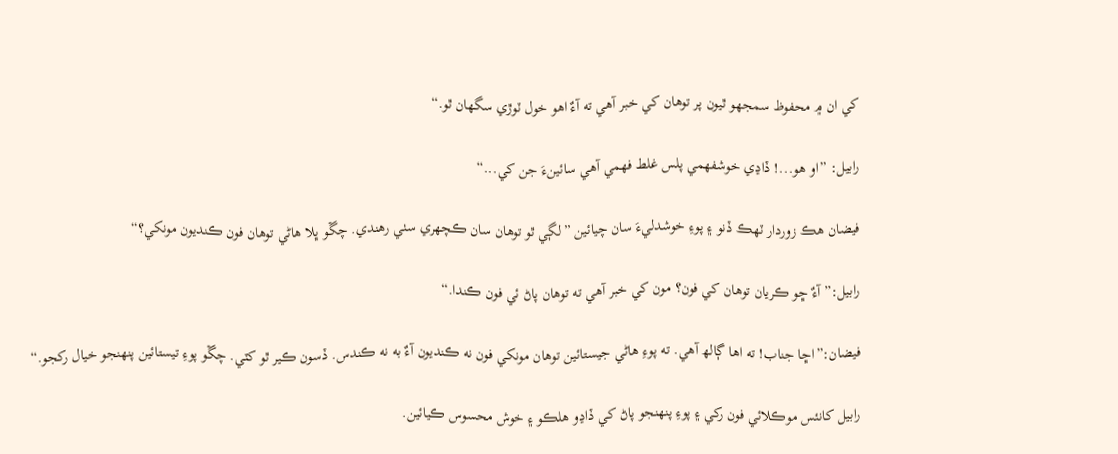کي ان ۾ محفوظ سمجھو ٿيون پر توھان کي خبر آھي ته آءٌ اھو خول ٽوڙي سگھان ٿو.“

رابيل: ”او ھو...! ڏاڍي خوشفھمي پلس غلط فھمي آھي سائينءَ جن کي...“

فيضان ھڪ زوردار ٽھڪ ڏنو ۽ پوءِ خوشدليءَ سان چيائين ”لڳي ٿو توھان سان ڪچھري سٺي رھندي. چڱو ڀلا ھاڻي توھان فون ڪنديون مونکي؟“

رابيل:”آءٌ ڇو ڪريان توھان کي فون؟ مون کي خبر آھي ته توھان پاڻ ئي فون ڪندا.“

فيضان:”اڇا جناب! ته اھا ڳالھ آھي. ته پوءِ ھاڻي جيستائين توھان مونکي فون نه ڪنديون آءٌ به نه ڪندس. ڏسون ڪير ٿو کٽي. چڱو پوءِ تيستائين پنھنجو خيال رکجو.“

رابيل کانئس موڪلائي فون رکي ۽ پوءِ پنھنجو پاڻ کي ڏاڍو ھلڪو ۽ خوش محسوس ڪيائين.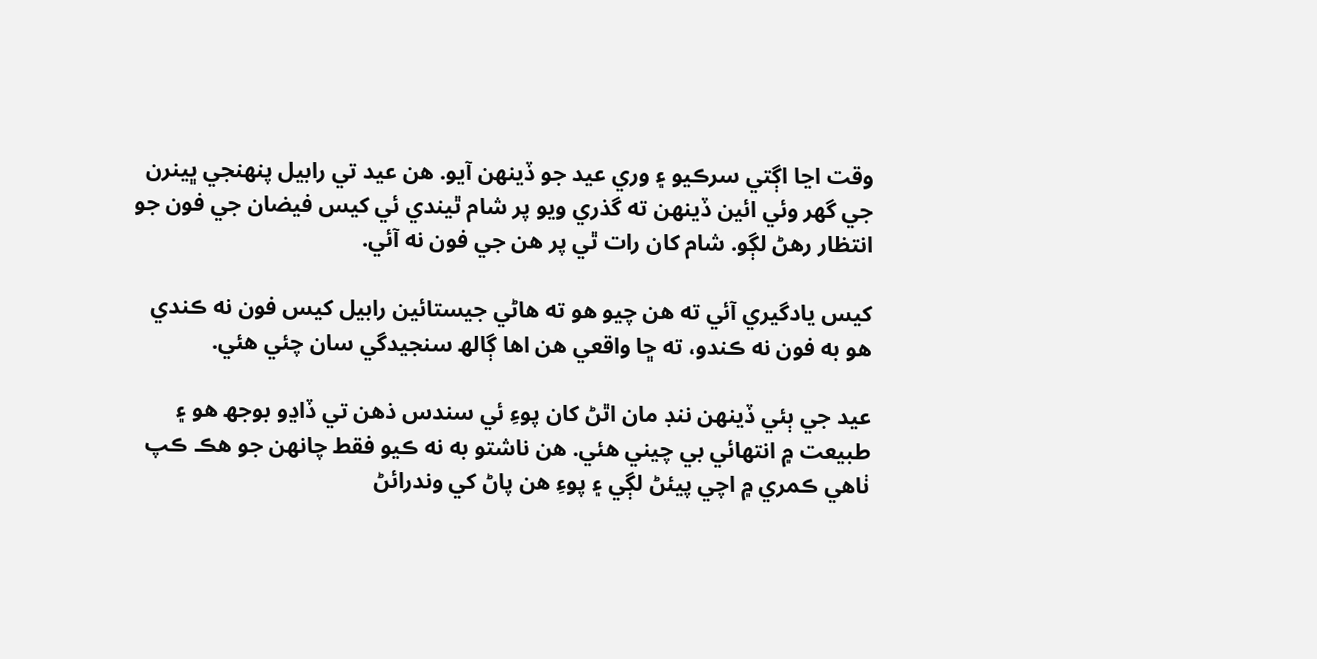وقت اڃا اڳتي سرڪيو ۽ وري عيد جو ڏينھن آيو. ھن عيد تي رابيل پنھنجي ڀينرن جي گھر وئي ائين ڏينھن ته گذري ويو پر شام ٿيندي ئي کيس فيضان جي فون جو انتظار رھڻ لڳو. شام کان رات ٿي پر ھن جي فون نه آئي.

کيس يادگيري آئي ته ھن چيو ھو ته ھاڻي جيستائين رابيل کيس فون نه ڪندي ھو به فون نه ڪندو، ته ڇا واقعي ھن اھا ڳالھ سنجيدگي سان چئي ھئي.

عيد جي ٻئي ڏينھن ننڊ مان اٿڻ کان پوءِ ئي سندس ذھن تي ڏاڍو بوجھ ھو ۽ طبيعت ۾ انتھائي بي چيني ھئي. ھن ناشتو به نه ڪيو فقط چانھن جو ھڪ ڪپ ٺاھي ڪمري ۾ اچي پيئڻ لڳي ۽ پوءِ ھن پاڻ کي وندرائڻ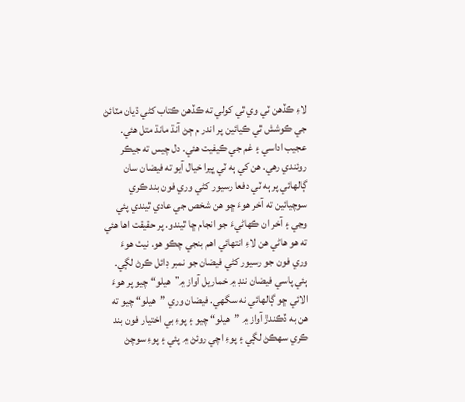لاءِ ڪڏھن ٽي وي ٿي کولي ته ڪڏھن ڪتاب کڻي ڌيان مٽائڻ جي ڪوشش ٿي ڪيائين پر اندر م ڄڻ آنڌ مانڌ متل ھئي. عجيب اداسي ۽ غم جي ڪيفيت ھئي. دل چيس ته جيڪر روئندي رھي. ھن کي ٻه ٽي ڀيرا خيال آيو ته فيضان سان ڳالھائي پر ٻه ٽي دفعا رسيور کڻي وري فون بند ڪري سوچيائين ته آخر ھوءَ ڇو ھن شخص جي عادي ٿيندي پئي وڃي ۽ آخر ان ڪھاڻيءَ جو انجام ڇا ٿيندو. پر حقيقت اھا ھئي ته ھو ھاڻي ھن لاءِ انتھائي اھم بنجي چڪو ھو. نيٺ ھوءَ وري فون جو رسيور کڻي فيضان جو نمبر ڊائل ڪرڻ لڳي. ٻئي پاسي فيضان ننڊ ۾ خماريل آواز ۾”ھيلو“ چيو پر ھوءَ الائي ڇو ڳالھائي نه سگھي. فيضان وري ”ھيلو“ چيو ته ھن به ڏڪندڙ آواز ۾ ”ھيلو“ چيو ۽ پوءِ بي اختيار فون بند ڪري سھڪڻ لڳي ۽ پوءِ اچي روئڻ ۾ پئي ۽ پوءِ سوچڻ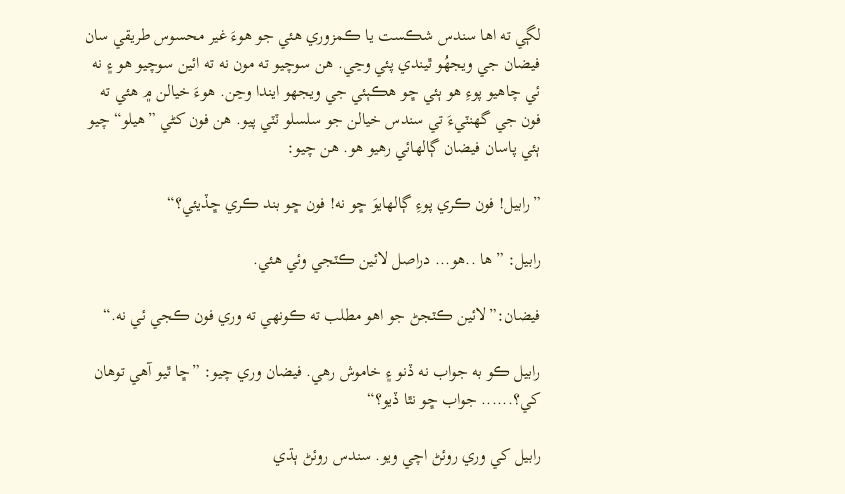لڳي ته اھا سندس شڪست يا ڪمزوري ھئي جو ھوءَ غير محسوس طريقي سان فيضان جي ويجھُو ٿيندي پئي وڃي. ھن سوچيو ته مون نه ته ائين سوچيو ھو ۽ نه ئي چاھيو پوءِ ھو ٻئي ڇو ھڪٻئي جي ويجھو ايندا وڃن. ھوءَ خيالن ۾ ھئي ته فون جي گھنٽيءَ تي سندس خيالن جو سلسلو ٽٽي پيو. ھن فون کڻي ”ھيلو“ چيو ٻئي پاسان فيضان ڳالھائي رھيو ھو. ھن چيو:

”رابيل! فون ڪري پوءِ ڳالھايوَ ڇو نه! فون ڇو بند ڪري ڇڏيئي؟“

رابيل: ”ھا ..ھو... دراصل لائين ڪٽجي وئي ھئي.

فيضان:”لائين ڪٽجڻ جو اھو مطلب ته ڪونھي ته وري فون ڪجي ئي نه.“

رابيل ڪو به جواب نه ڏنو ۽ خاموش رھي. فيضان وري چيو: ”ڇا ٿيو آھي توھان کي؟...... جواب ڇو نٿا ڏيو؟“

رابيل کي وري روئڻ اچي ويو. سندس روئڻ ٻڌي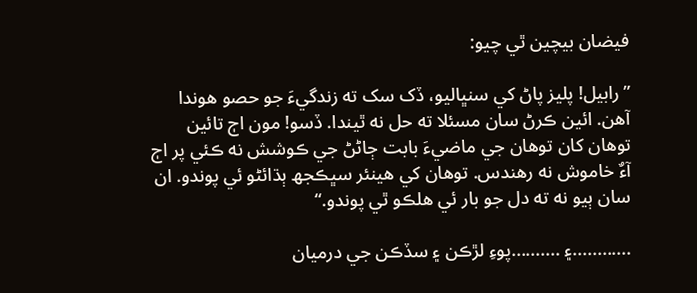فيضان بيچين ٿي چيو:

”رابيل! پليز پاڻ کي سنڀاليو، ڏک سک ته زندگيءَ جو حصو ھوندا آھن. ائين ڪرڻ سان مسئلا ته حل نه ٿيندا. ڏسو! مون اڄ تائين توھان کان توھان جي ماضيءَ بابت ڄاڻڻ جي ڪوشش نه ڪئي پر اڄ آءٌ خاموش نه رھندس. توھان کي ھينئر سڀڪجھ ٻڌائڻو ئي پوندو. ان سان ٻيو نه ته دل جو بار ئي ھلڪو ٿي پوندو.“

............۽ ..........پوءِ لڙڪن ۽ سڏڪن جي درميان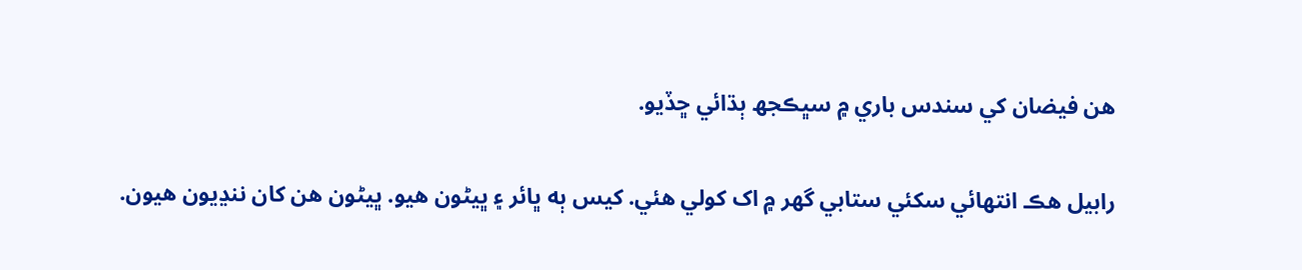ھن فيضان کي سندس باري ۾ سڀڪجھ ٻڌائي ڇڏيو.

رابيل ھڪ انتھائي سکئي ستابي گھر ۾ اک کولي ھئي. کيس ٻه ڀائر ۽ ڀيڻون ھيو. ڀيڻون ھن کان ننڍيون ھيون.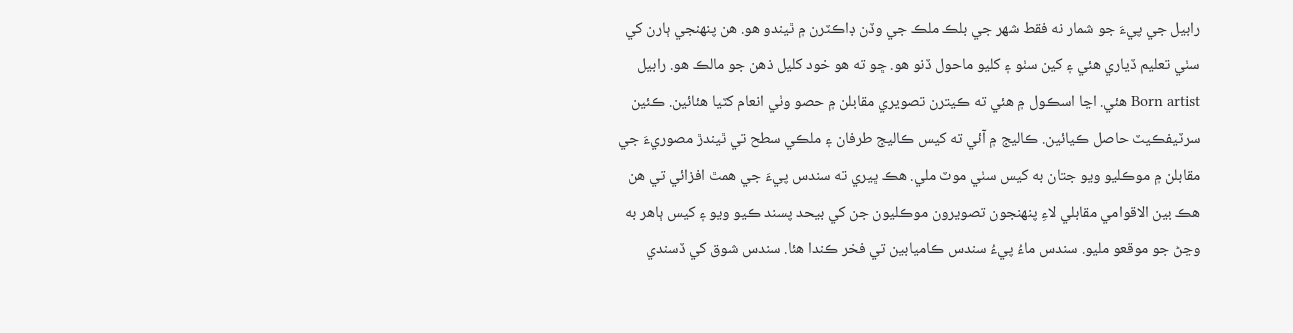رابيل جي پيءَ جو شمار نه فقط شھر جي بلڪ ملڪ جي وڏن ڊاڪٽرن ۾ ٿيندو ھو. ھن پنھنجي ٻارن کي سٺي تعليم ڏياري ھئي ۽ کين سٺو ۽ کليو ماحول ڏنو ھو. ڇو ته ھو خود کليل ذھن جو مالڪ ھو. رابيل Born artist ھئي. اڃا اسڪول ۾ ھئي ته ڪيترن تصويري مقابلن ۾ حصو وٺي انعام کٽيا ھئائين. ڪئين سرٽيفڪيٽ حاصل ڪيائين. ڪاليج ۾ آئي ته کيس ڪاليج طرفان ۽ ملڪي سطح تي ٿيندڙ مصوريءَ جي مقابلن ۾ موڪليو ويو جتان به کيس سٺي موٽ ملي. ھڪ ڀيري ته سندس پيءَ جي ھمٿ افزائي تي ھن ھڪ بين الاقوامي مقابلي لاءِ پنھنجون تصويرون موڪليون جن کي بيحد پسند ڪيو ويو ۽ کيس ٻاھر به وڃڻ جو موقعو مليو. سندس ماءُ پيءُ سندس ڪاميابين تي فخر ڪندا ھئا. سندس شوق کي ڏسندي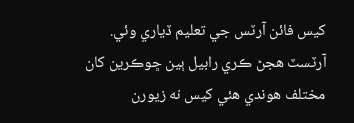کيس فائن آرٽس جي تعليم ڏياري وئي. آرٽسٽ ھجڻ ڪري رابيل ٻين ڇوڪرين کان مختلف ھوندي ھئي کيس نه زيورن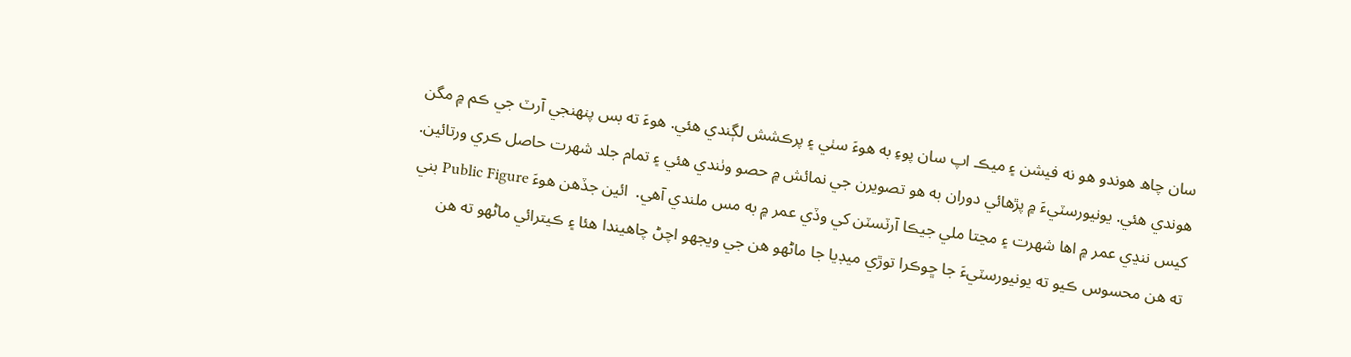سان چاھ ھوندو ھو نه فيشن ۽ ميڪ اپ سان پوءِ به ھوءَ سٺي ۽ پرڪشش لڳندي ھئي. ھوءَ ته بس پنھنجي آرٽ جي ڪم ۾ مگن ھوندي ھئي. يونيورسٽيءَ ۾ پڙھائي دوران به ھو تصويرن جي نمائش ۾ حصو وٺندي ھئي ۽ تمام جلد شھرت حاصل ڪري ورتائين. کيس ننڍي عمر ۾ اھا شھرت ۽ مڃتا ملي جيڪا آرٽسٽن کي وڏي عمر ۾ به مس ملندي آهي.  ائين جڏھن ھوءَ Public Figure بني ته ھن محسوس ڪيو ته يونيورسٽيءَ جا ڇوڪرا توڙي ميڊيا جا ماڻھو ھن جي ويجھو اچڻ چاھيندا ھئا ۽ ڪيترائي ماڻھو ته ھن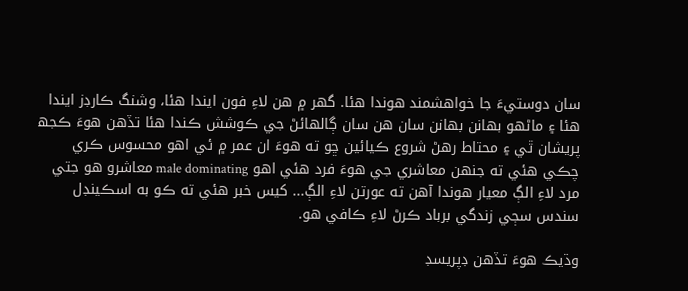سان دوستيءَ جا خواھشمند ھوندا ھئا. گھر ۾ ھن لاءِ فون ايندا ھئا، وشنگ ڪارڊز ايندا ھئا ۽ ماڻھو بھانن بھانن سان ھن سان ڳالھائڻ جي ڪوشش ڪندا ھئا تڏھن ھوءَ ڪجھ پريشان ٿي ۽ محتاط رھڻ شروع ڪيائين ڇو ته ھوءَ ان عمر ۾ ئي اھو محسوس ڪري چڪي ھئي ته جنھن معاشري جي ھوءَ فرد ھئي اھو male dominating معاشرو ھو جتي مرد لاءِ الڳ معيار ھوندا آھن ته عورتن لاءِ الڳ... کيس خبر ھئي ته ڪو به اسڪينڊل سندس سڄي زندگي برباد ڪرڻ لاءِ ڪافي ھو.

وڌيڪ ھوءَ تڏھن ڊپريسڊ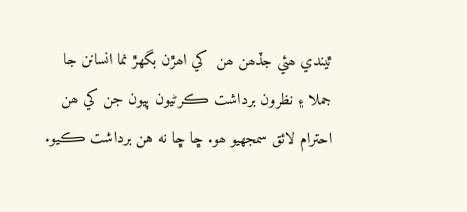ٿيندي ھئي جڏھن ھن  کي اھڙن بگھڙ نما انسانن جا جملا ۽ نظرون برداشت ڪرڻيون پيون جن کي ھن احترام لائق سمجھيو ھو. ڇا ڇا نه هن برداشت ڪيو.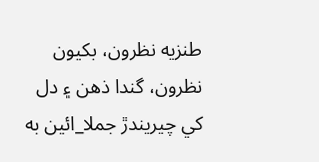طنزيه نظرون، بکيون نظرون، گندا ذھن ۽ دل کي چيريندڙ جملا_ائين به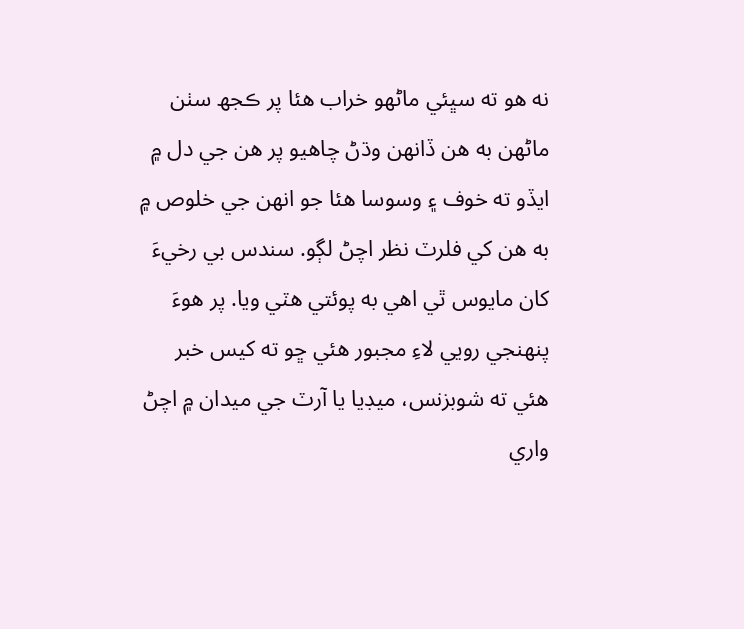نه ھو ته سڀئي ماڻھو خراب ھئا پر ڪجھ سٺن ماڻھن به ھن ڏانھن وڌڻ چاھيو پر ھن جي دل ۾ ايڏو ته خوف ۽ وسوسا ھئا جو انھن جي خلوص ۾ به ھن کي فلرٽ نظر اچڻ لڳو. سندس بي رخيءَ کان مايوس ٿي اھي به پوئتي ھٽي ويا. پر ھوءَ پنھنجي رويي لاءِ مجبور ھئي ڇو ته کيس خبر ھئي ته شوبزنس، ميڊيا يا آرٽ جي ميدان ۾ اچڻ واري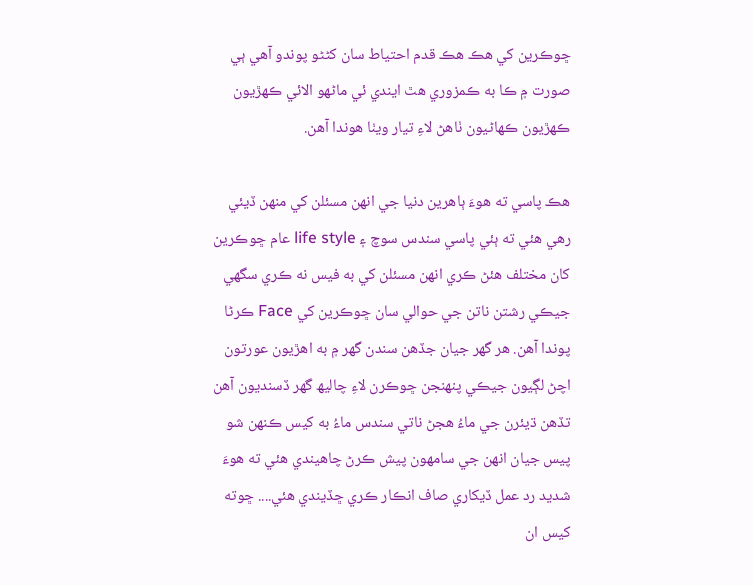ڇوڪرين کي ھڪ ھڪ قدم احتياط سان کڻڻو پوندو آھي ٻي صورت ۾ ڪا به ڪمزوري ھٿ ايندي ئي ماڻھو الائي ڪھڙيون ڪھڙيون ڪھاڻيون ٺاھڻ لاءِ تيار ويٺا ھوندا آھن.

ھڪ پاسي ته ھوءَ ٻاھرين دنيا جي انھن مسئلن کي منھن ڏيئي رھي ھئي ته ٻئي پاسي سندس سوچ ۽ life style عام ڇوڪرين کان مختلف ھئڻ ڪري انھن مسئلن کي به فيس نه ڪري سگھي جيڪي رشتن ناتن جي حوالي سان ڇوڪرين کي Face ڪرڻا پوندا آھن. ھر گھر جيان جڏھن سندن گھر ۾ به اھڙيون عورتون اچڻ لڳيون جيڪي پنھنجن ڇوڪرن لاءِ چاليھ گھر ڏسنديون آھن تڏھن ڌيئرن جي ماءُ ھجڻ ناتي سندس ماءُ به کيس ڪنھن شو پيس جيان انھن جي سامھون پيش ڪرڻ چاھيندي ھئي ته ھوءَ شديد رد عمل ڏيکاري صاف انڪار ڪري ڇڏيندي ھئي.... ڇوته کيس ان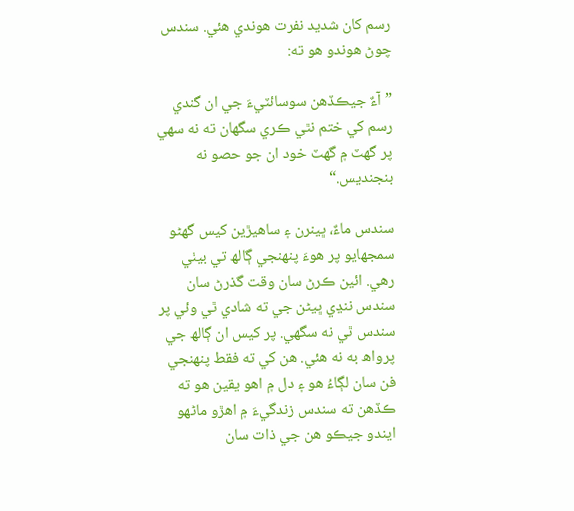رسم کان شديد نفرت ھوندي ھئي. سندس چوڻ ھوندو ھو ته:

”آءٌ جيڪڏھن سوسائٽيءَ جي ان گندي رسم کي ختم نٿي ڪري سگھان ته نه سھي پر گھٽ ۾ گھٽ خود ان جو حصو نه بنجنديس.“

سندس ماءٌ، ڀينرن ۽ ساھيڙين کيس گھڻو سمجھايو پر ھوءَ پنھنجي ڳالھ تي بيٺي رھي. ائين ڪرڻ سان وقت گذرڻ سان سندس ننڍي ڀيڻن جي ته شادي ٿي وئي پر سندس ٿي نه سگھي. پر کيس ان ڳالھ جي پرواھ به نه ھئي. ھن کي ته فقط پنھنجي فن سان لڳاءُ ھو ۽ دل ۾ اھو يقين ھو ته ڪڏھن ته سندس زندگيءَ ۾ اھڙو ماڻھو ايندو جيڪو ھن جي ذات سان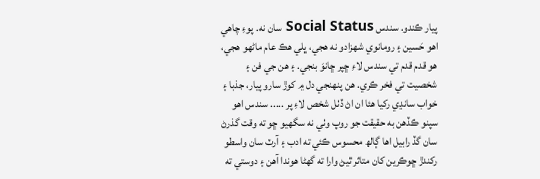پيار ڪندو. سندس Social Status سان نه. پوءِ چاھي اھو حَسين ۽ رومانوي شھزادو نه ھجي، ڀلي ھڪ عام ماڻھو ھجي، ھو قدم قدم تي سندس لاءِ ڇپر ڇانوَ بنجي. ۽ ھن جي فن ۽ شخصيت تي فخر ڪري. ھن پنھنجي دل ۾ کوڙ سارو پيار، جذبا ۽ خواب سانڍي رکيا ھئا ان اڻ ڏٺل شخص لاءِ پر ..... سندس اھو سپنو ڪڏھن به حقيقت جو روپ وٺي نه سگھيو ڇو ته وقت گذرڻ سان گڏ رابيل اھا ڳالھ محسوس ڪئي ته ادب ۽ آرٽ سان واسطو رکندڙ ڇوڪرين کان متاثر ٿيڻ وارا ته گھڻا ھوندا آھن ۽ دوستي ته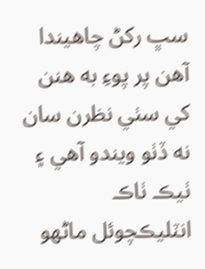سڀ رکڻ چاھيندا آھن پر پوءِ به ھنن کي سٺي نظرن سان نه ڏٺو ويندو آھي ۽ ٺيڪ ٺاڪ انٽليڪچوئل ماڻھو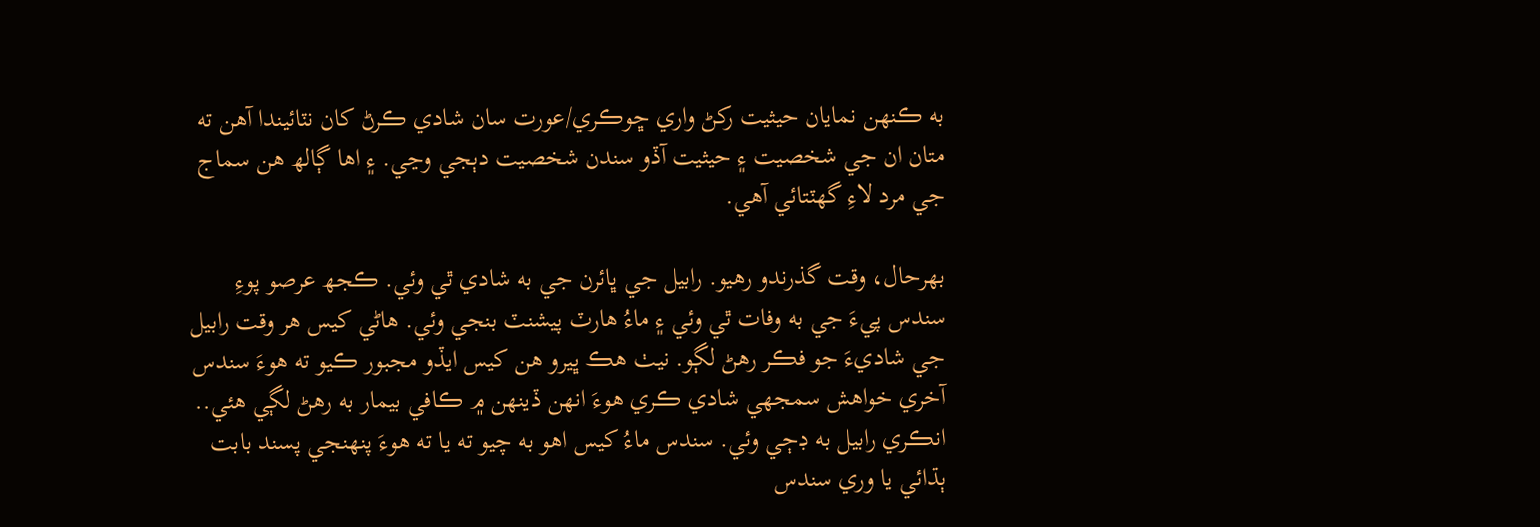به ڪنھن نمايان حيثيت رکڻ واري ڇوڪري/عورت سان شادي ڪرڻ کان نٽائيندا آھن ته متان ان جي شخصيت ۽ حيثيت آڏو سندن شخصيت دٻجي وڃي. ۽ اھا ڳالھ ھن سماج جي مرد لاءِ گھٽتائي آھي.

بھرحال، وقت گذرندو رھيو. رابيل جي ڀائرن جي به شادي ٿي وئي. ڪجھ عرصو پوءِ سندس پيءَ جي به وفات ٿي وئي ۽ ماءُ ھارٽ پيشنٽ بنجي وئي. ھاڻي کيس ھر وقت رابيل جي شاديءَ جو فڪر رھڻ لڳو. نيٺ ھڪ ڀيرو ھن کيس ايڏو مجبور ڪيو ته ھوءَ سندس آخري خواھش سمجھي شادي ڪري ھوءَ انھن ڏينھن ۾ ڪافي بيمار به رھڻ لڳي ھئي.. انڪري رابيل به ڊڄي وئي. سندس ماءُ کيس اھو به چيو ته يا ته ھوءَ پنھنجي پسند بابت ٻڌائي يا وري سندس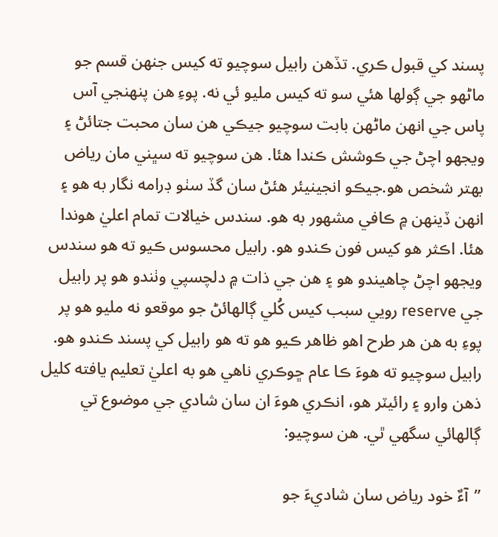پسند کي قبول ڪري. تڏھن رابيل سوچيو ته کيس جنھن قسم جو ماڻھو جي ڳولھا ھئي سو ته کيس مليو ئي نه. پوءِ ھن پنھنجي آس پاس جي انھن ماڻھن بابت سوچيو جيڪي ھن سان محبت جتائڻ ۽ ويجھو اچڻ جي ڪوشش ڪندا ھئا. ھن سوچيو ته سڀني مان رياض بھتر شخص ھو.جيڪو انجينيئر ھئڻ سان گڏ سٺو ڊرامه نگار به ھو ۽ انھن ڏينھن ۾ ڪافي مشھور به ھو. سندس خيالات تمام اعليٰ ھوندا ھئا. اڪثر ھو کيس فون ڪندو ھو. رابيل محسوس ڪيو ته ھو سندس ويجھو اچڻ چاھيندو ھو ۽ ھن جي ذات ۾ دلچسپي وٺندو ھو پر رابيل جي reserve رويي سبب کيس کُلي ڳالھائڻ جو موقعو نه مليو ھو پر پوءِ به ھن ھر طرح اھو ظاھر ڪيو ھو ته ھو رابيل کي پسند ڪندو ھو. رابيل سوچيو ته ھوءَ ڪا عام ڇوڪري ناھي ھو به اعليٰ تعليم يافته کليل ذھن وارو ۽ رائيٽر ھو، انڪري ھوءَ ان سان شادي جي موضوع تي ڳالھائي سگھي ٿي. ھن سوچيو:

”آءٌ خود رياض سان شاديءَ جو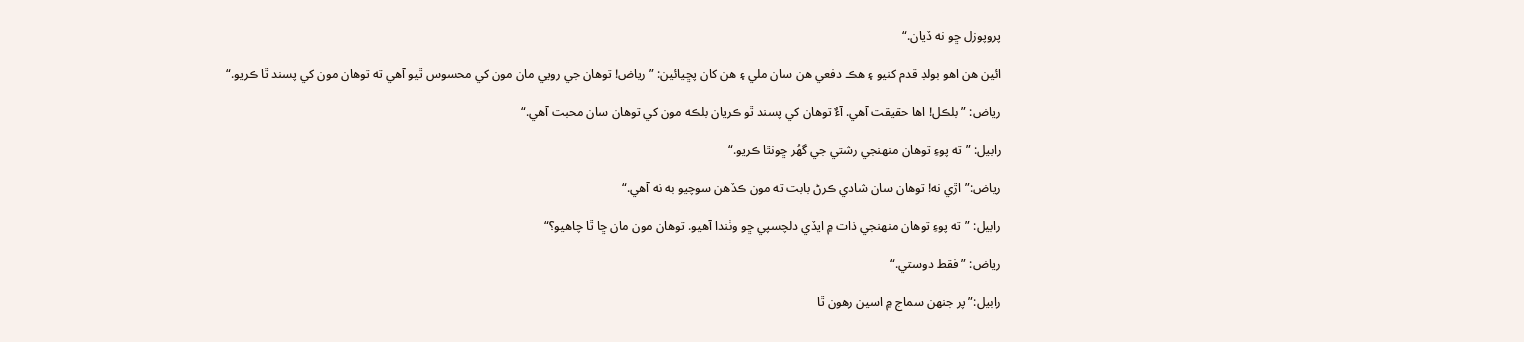پروپوزل ڇو نه ڏيان.“

ائين ھن اھو بولڊ قدم کنيو ۽ ھڪ دفعي ھن سان ملي ۽ ھن کان پڇيائين: ”رياض! توھان جي رويي مان مون کي محسوس ٿيو آھي ته توھان مون کي پسند ٿا ڪريو.“

رياض: ”بلڪل! اھا حقيقت آھي. آءٌ توھان کي پسند ٿو ڪريان بلڪه مون کي توھان سان محبت آھي.“

رابيل: ”ته پوءِ توھان منھنجي رشتي جي گھُر ڇونٿا ڪريو.“

رياض:”اڙي نه! توھان سان شادي ڪرڻ بابت ته مون ڪڏھن سوچيو به نه آھي.“

رابيل: ”ته پوءِ توھان منھنجي ذات ۾ ايڏي دلچسپي ڇو وٺندا آھيو. توھان مون مان ڇا ٿا چاھيو؟“

رياض: ”فقط دوستي.“

رابيل:”پر جنھن سماج ۾ اسين رھون ٿا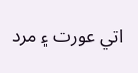اتي عورت ۽ مرد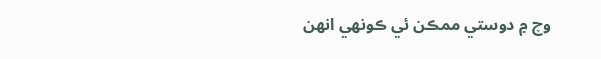وچ ۾ دوستي ممڪن ئي ڪونھي انھن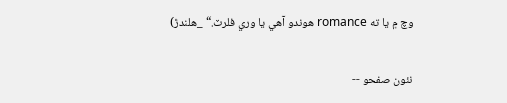وچ ۾ يا ته romance ھوندو آھي يا وري فلرٽ.“ _ھلندڙ)

نئون صفحو --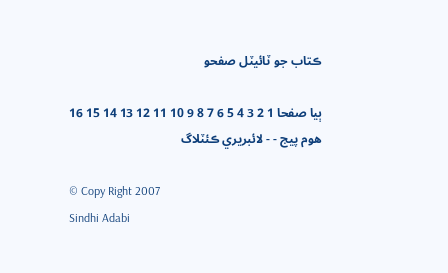ڪتاب جو ٽائيٽل صفحو

ٻيا صفحا 1 2 3 4 5 6 7 8 9 10 11 12 13 14 15 16
هوم پيج - - لائبريري ڪئٽلاگ

© Copy Right 2007
Sindhi Adabi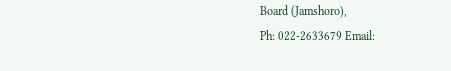Board (Jamshoro),
Ph: 022-2633679 Email: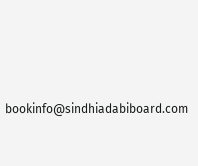bookinfo@sindhiadabiboard.com